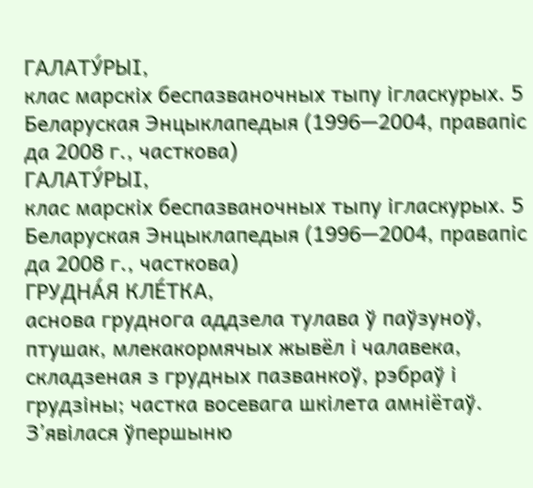ГАЛАТУ́РЫІ,
клас марскіх беспазваночных тыпу ігласкурых. 5
Беларуская Энцыклапедыя (1996—2004, правапіс да 2008 г., часткова)
ГАЛАТУ́РЫІ,
клас марскіх беспазваночных тыпу ігласкурых. 5
Беларуская Энцыклапедыя (1996—2004, правапіс да 2008 г., часткова)
ГРУДНА́Я КЛЕ́ТКА,
аснова груднога аддзела тулава ў паўзуноў, птушак, млекакормячых жывёл і чалавека, складзеная з грудных пазванкоў, рэбраў і грудзіны; частка восевага шкілета амніётаў. З’явілася ўпершыню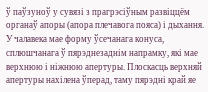ў паўзуноў у сувязі з прагрэсіўным развіццём органаў апоры (апора плечавога пояса) і дыхання. У чалавека мае форму ўсечанага конуса, сплюшчанага ў пярэднезаднім напрамку, які мае верхнюю і ніжнюю апертуры. Плоскасць верхняй апертуры нахілена ўперад, таму пярэдні край яе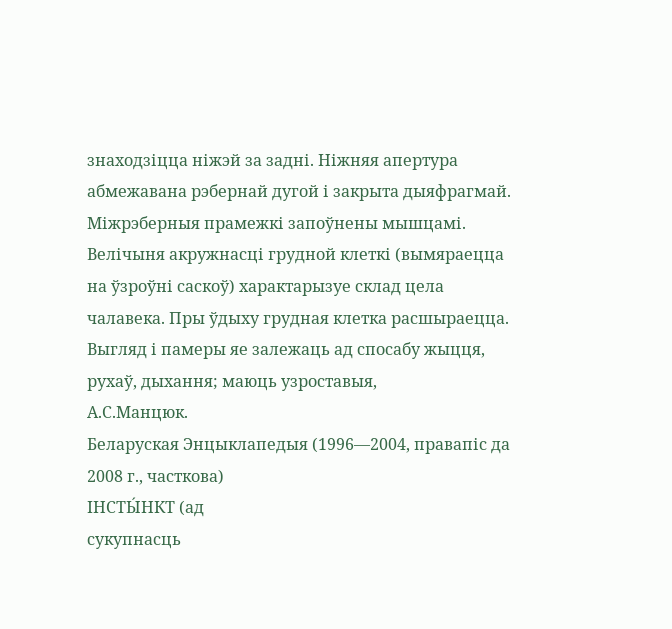знаходзіцца ніжэй за задні. Ніжняя апертура абмежавана рэбернай дугой і закрыта дыяфрагмай. Міжрэберныя прамежкі запоўнены мышцамі. Велічыня акружнасці грудной клеткі (вымяраецца на ўзроўні саскоў) характарызуе склад цела чалавека. Пры ўдыху грудная клетка расшыраецца. Выгляд і памеры яе залежаць ад спосабу жыцця, рухаў, дыхання; маюць узроставыя,
А.С.Манцюк.
Беларуская Энцыклапедыя (1996—2004, правапіс да 2008 г., часткова)
ІНСТЫ́НКТ (ад
сукупнасць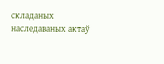складаных наследаваных актаў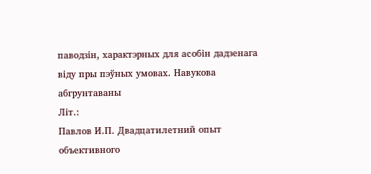паводзін, характэрных для асобін дадзенага віду пры пэўных умовах. Навукова абгрунтаваны
Літ.:
Павлов И.П. Двадцатилетний опыт объективного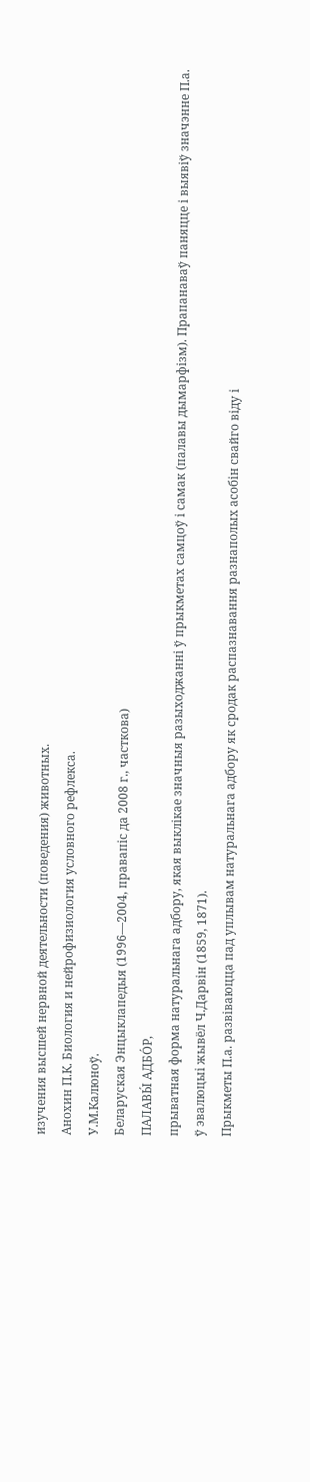изучения высшей нервной деятельности (поведения) животных.
Анохин П.К. Биология и нейрофизиология условного рефлекса.
У.М.Калюноў.
Беларуская Энцыклапедыя (1996—2004, правапіс да 2008 г., часткова)
ПАЛАВЫ́ АДБО́Р,
прыватная форма натуральнага адбору, якая выклікае значныя разыходжанні ў прыкметах самцоў і самак (палавы дымарфізм). Прапанаваў паняцце і выявіў значэнне П.а. ў эвалюцыі жывёл Ч.Дарвін (1859, 1871).
Прыкметы П.а. развіваюцца пад уплывам натуральнага адбору як сродак распазнавання разнаполых асобін свайго віду і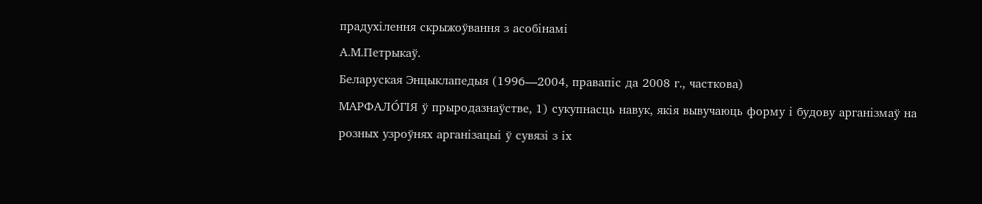прадухілення скрыжоўвання з асобінамі
А.М.Петрыкаў.
Беларуская Энцыклапедыя (1996—2004, правапіс да 2008 г., часткова)
МАРФАЛО́ГІЯ ў прыродазнаўстве, 1) сукупнасць навук, якія вывучаюць форму і будову арганізмаў на розных узроўнях арганізацыі ў сувязі з іх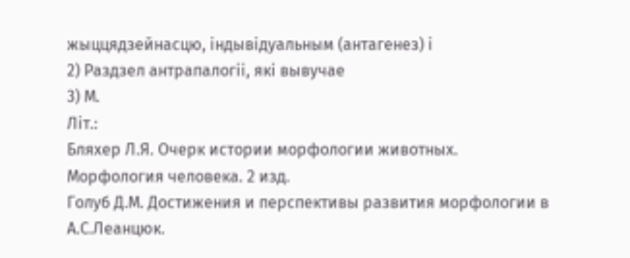жыццядзейнасцю, індывідуальным (антагенез) і
2) Раздзел антрапалогіі, які вывучае
3) М.
Літ.:
Бляхер Л.Я. Очерк истории морфологии животных.
Морфология человека. 2 изд.
Голуб Д.М. Достижения и перспективы развития морфологии в
А.С.Леанцюк.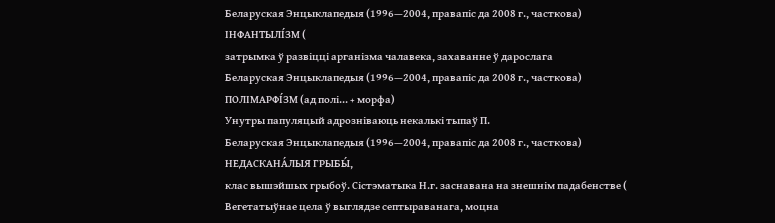Беларуская Энцыклапедыя (1996—2004, правапіс да 2008 г., часткова)
ІНФАНТЫЛІ́ЗМ (
затрымка ў развіцці арганізма чалавека, захаванне ў дарослага
Беларуская Энцыклапедыя (1996—2004, правапіс да 2008 г., часткова)
ПОЛІМАРФІ́ЗМ (ад полі... + морфа)
Унутры папуляцый адрозніваюць некалькі тыпаў П.
Беларуская Энцыклапедыя (1996—2004, правапіс да 2008 г., часткова)
НЕДАСКАНА́ЛЫЯ ГРЫБЫ́,
клас вышэйшых грыбоў. Сістэматыка Н.г. заснавана на знешнім падабенстве (
Вегетатыўнае цела ў выглядзе септыраванага, моцна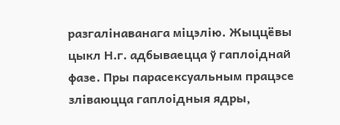разгалінаванага міцэлію. Жыццёвы цыкл Н.г. адбываецца ў гаплоіднай фазе. Пры парасексуальным працэсе зліваюцца гаплоідныя ядры,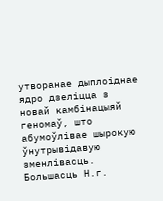утворанае дыплоіднае ядро дзеліцца з новай камбінацыяй геномаў, што абумоўлівае шырокую ўнутрывідавую зменлівасць. Большасць Н.г.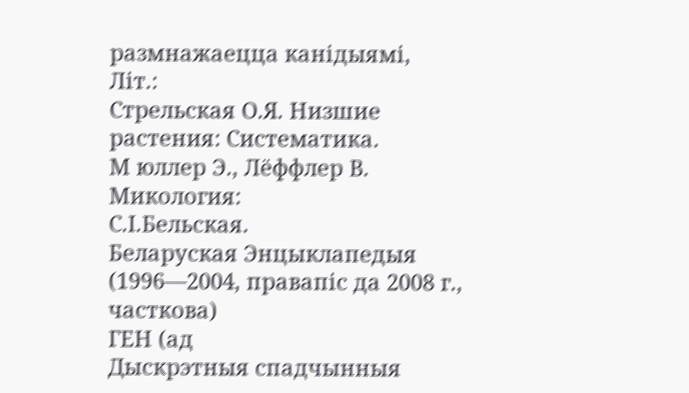размнажаецца канідыямі,
Літ.:
Стрельская О.Я. Низшие растения: Систематика.
М юллер Э., Лёффлер В. Микология:
С.І.Бельская.
Беларуская Энцыклапедыя (1996—2004, правапіс да 2008 г., часткова)
ГЕН (ад
Дыскрэтныя спадчынныя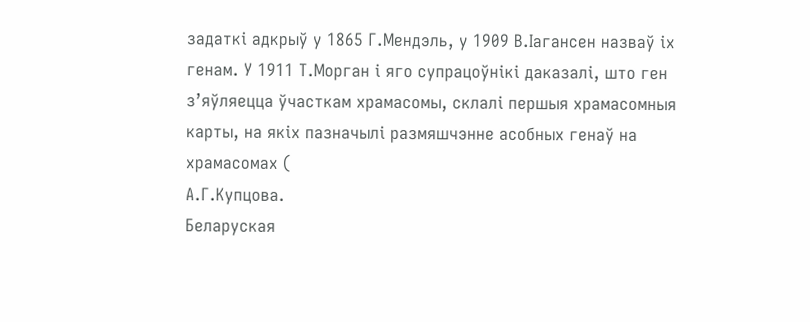задаткі адкрыў у 1865 Г.Мендэль, у 1909 В.Іагансен назваў іх генам. У 1911 Т.Морган і яго супрацоўнікі даказалі, што ген з’яўляецца ўчасткам храмасомы, склалі першыя храмасомныя карты, на якіх пазначылі размяшчэнне асобных генаў на храмасомах (
А.Г.Купцова.
Беларуская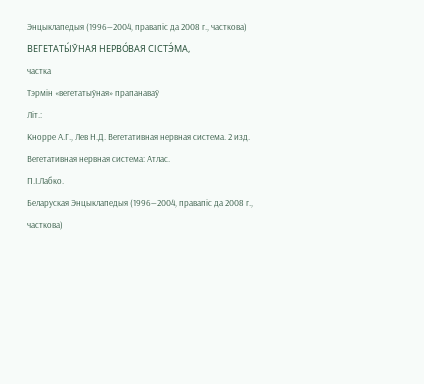Энцыклапедыя (1996—2004, правапіс да 2008 г., часткова)
ВЕГЕТАТЫ́ЎНАЯ НЕРВО́ВАЯ СІСТЭ́МА,
частка
Тэрмін «вегетатыўная» прапанаваў
Літ.:
Кнорре А.Г., Лев Н.Д. Вегетативная нервная система. 2 изд.
Вегетативная нервная система: Атлас.
П.І.Лабко.
Беларуская Энцыклапедыя (1996—2004, правапіс да 2008 г., часткова)